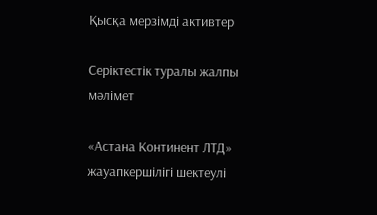Қысқа мерзімді активтер

Серіктестік туралы жалпы мәлімет

«Астана Континент ЛТД» жауапкершілігі шектеулі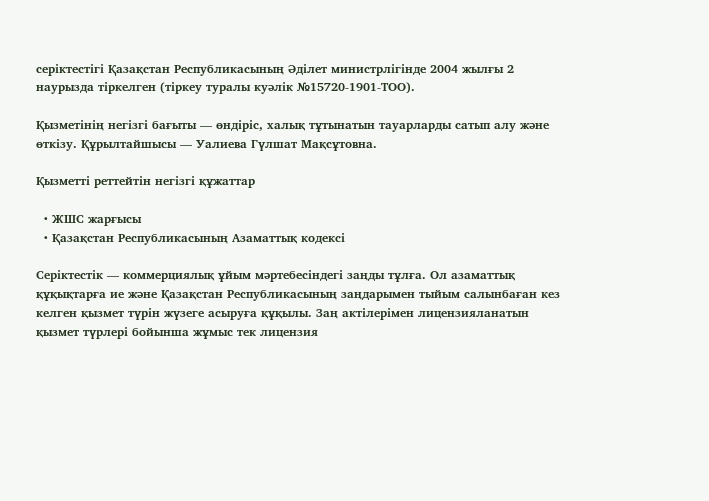серіктестігі Қазақстан Республикасының Әділет министрлігінде 2004 жылғы 2 наурызда тіркелген (тіркеу туралы куәлік №15720-1901-ТОО).

Қызметінің негізгі бағыты — өндіріс, халық тұтынатын тауарларды сатып алу және өткізу. Құрылтайшысы — Уалиева Гүлшат Мақсұтовна.

Қызметті реттейтін негізгі құжаттар

  • ЖШС жарғысы
  • Қазақстан Республикасының Азаматтық кодексі

Серіктестік — коммерциялық ұйым мәртебесіндегі заңды тұлға. Ол азаматтық құқықтарға ие және Қазақстан Республикасының заңдарымен тыйым салынбаған кез келген қызмет түрін жүзеге асыруға құқылы. Заң актілерімен лицензияланатын қызмет түрлері бойынша жұмыс тек лицензия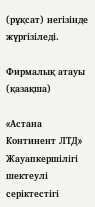(рұқсат) негізінде жүргізіледі.

Фирмалық атауы (қазақша)

«Астана Континент ЛТД» Жауапкершілігі шектеулі серіктестігі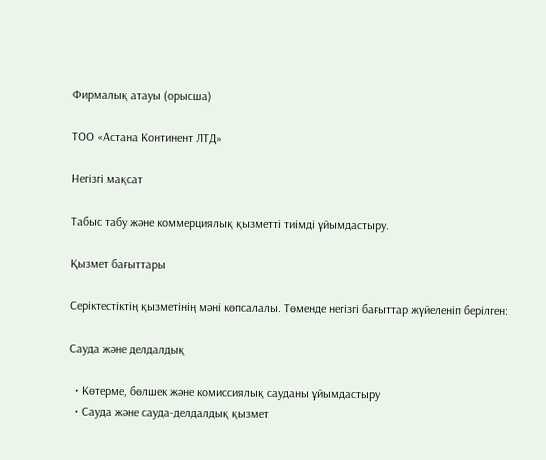Фирмалық атауы (орысша)

ТОО «Астана Континент ЛТД»

Негізгі мақсат

Табыс табу және коммерциялық қызметті тиімді ұйымдастыру.

Қызмет бағыттары

Серіктестіктің қызметінің мәні көпсалалы. Төменде негізгі бағыттар жүйеленіп берілген:

Сауда және делдалдық

  • Көтерме, бөлшек және комиссиялық сауданы ұйымдастыру
  • Сауда және сауда-делдалдық қызмет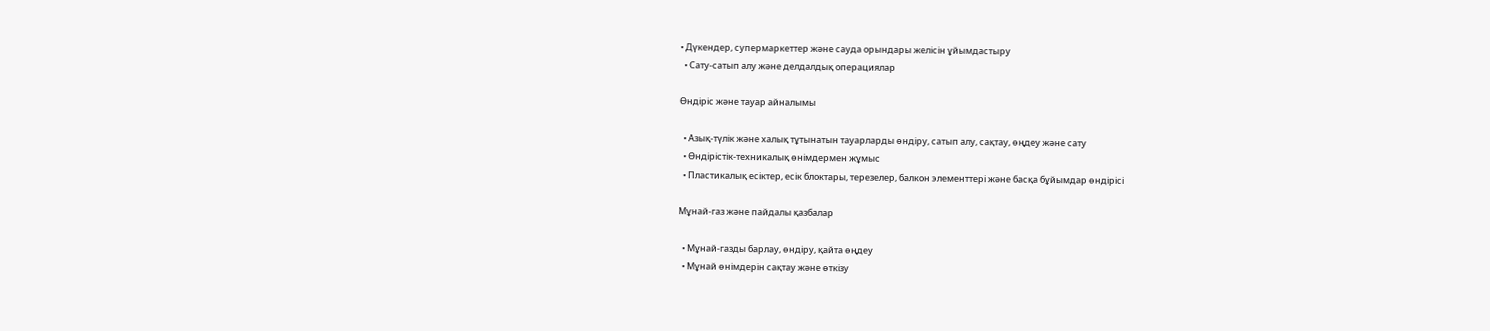• Дүкендер, супермаркеттер және сауда орындары желісін ұйымдастыру
  • Сату-сатып алу және делдалдық операциялар

Өндіріс және тауар айналымы

  • Азық-түлік және халық тұтынатын тауарларды өндіру, сатып алу, сақтау, өңдеу және сату
  • Өндірістік-техникалық өнімдермен жұмыс
  • Пластикалық есіктер, есік блоктары, терезелер, балкон элементтері және басқа бұйымдар өндірісі

Мұнай-газ және пайдалы қазбалар

  • Мұнай-газды барлау, өндіру, қайта өңдеу
  • Мұнай өнімдерін сақтау және өткізу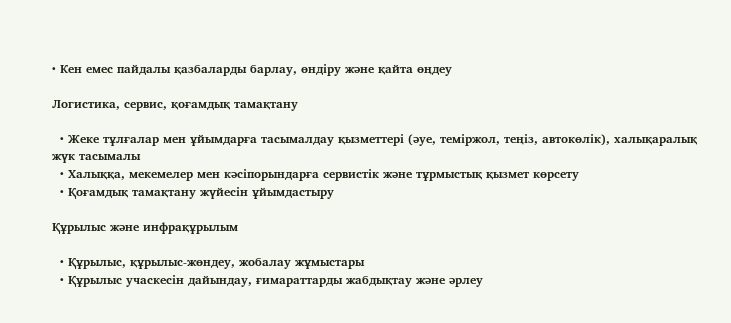• Кен емес пайдалы қазбаларды барлау, өндіру және қайта өңдеу

Логистика, сервис, қоғамдық тамақтану

  • Жеке тұлғалар мен ұйымдарға тасымалдау қызметтері (әуе, теміржол, теңіз, автокөлік), халықаралық жүк тасымалы
  • Халыққа, мекемелер мен кәсіпорындарға сервистік және тұрмыстық қызмет көрсету
  • Қоғамдық тамақтану жүйесін ұйымдастыру

Құрылыс және инфрақұрылым

  • Құрылыс, құрылыс-жөндеу, жобалау жұмыстары
  • Құрылыс учаскесін дайындау, ғимараттарды жабдықтау және әрлеу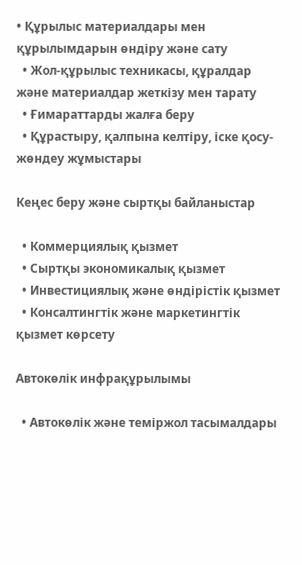• Құрылыс материалдары мен құрылымдарын өндіру және сату
  • Жол-құрылыс техникасы, құралдар және материалдар жеткізу мен тарату
  • Ғимараттарды жалға беру
  • Құрастыру, қалпына келтіру, іске қосу-жөндеу жұмыстары

Кеңес беру және сыртқы байланыстар

  • Коммерциялық қызмет
  • Сыртқы экономикалық қызмет
  • Инвестициялық және өндірістік қызмет
  • Консалтингтік және маркетингтік қызмет көрсету

Автокөлік инфрақұрылымы

  • Автокөлік және теміржол тасымалдары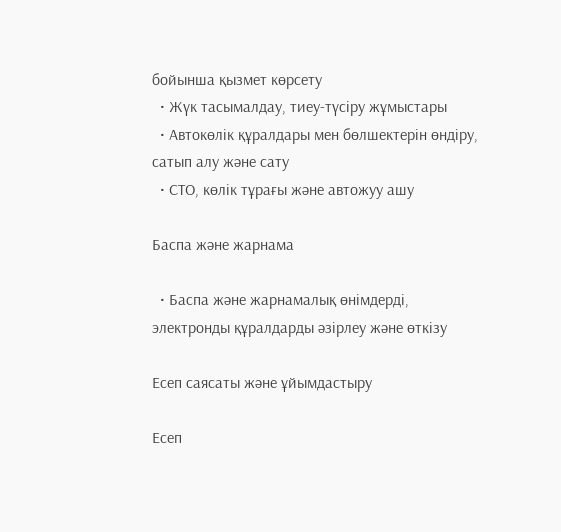бойынша қызмет көрсету
  • Жүк тасымалдау, тиеу-түсіру жұмыстары
  • Автокөлік құралдары мен бөлшектерін өндіру, сатып алу және сату
  • СТО, көлік тұрағы және автожуу ашу

Баспа және жарнама

  • Баспа және жарнамалық өнімдерді, электронды құралдарды әзірлеу және өткізу

Есеп саясаты және ұйымдастыру

Есеп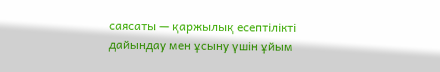саясаты — қаржылық есептілікті дайындау мен ұсыну үшін ұйым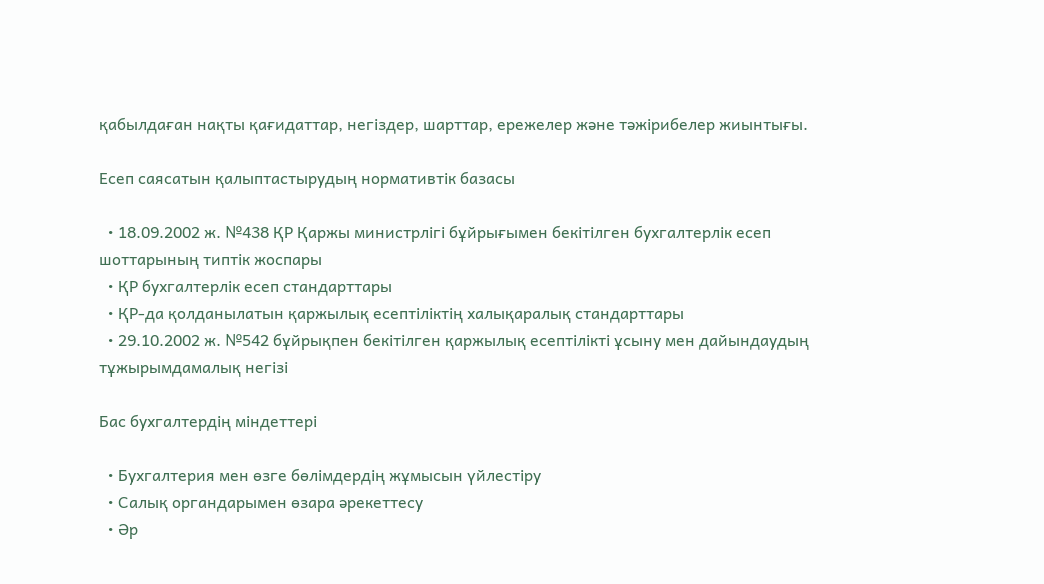қабылдаған нақты қағидаттар, негіздер, шарттар, ережелер және тәжірибелер жиынтығы.

Есеп саясатын қалыптастырудың нормативтік базасы

  • 18.09.2002 ж. №438 ҚР Қаржы министрлігі бұйрығымен бекітілген бухгалтерлік есеп шоттарының типтік жоспары
  • ҚР бухгалтерлік есеп стандарттары
  • ҚР-да қолданылатын қаржылық есептіліктің халықаралық стандарттары
  • 29.10.2002 ж. №542 бұйрықпен бекітілген қаржылық есептілікті ұсыну мен дайындаудың тұжырымдамалық негізі

Бас бухгалтердің міндеттері

  • Бухгалтерия мен өзге бөлімдердің жұмысын үйлестіру
  • Салық органдарымен өзара әрекеттесу
  • Әр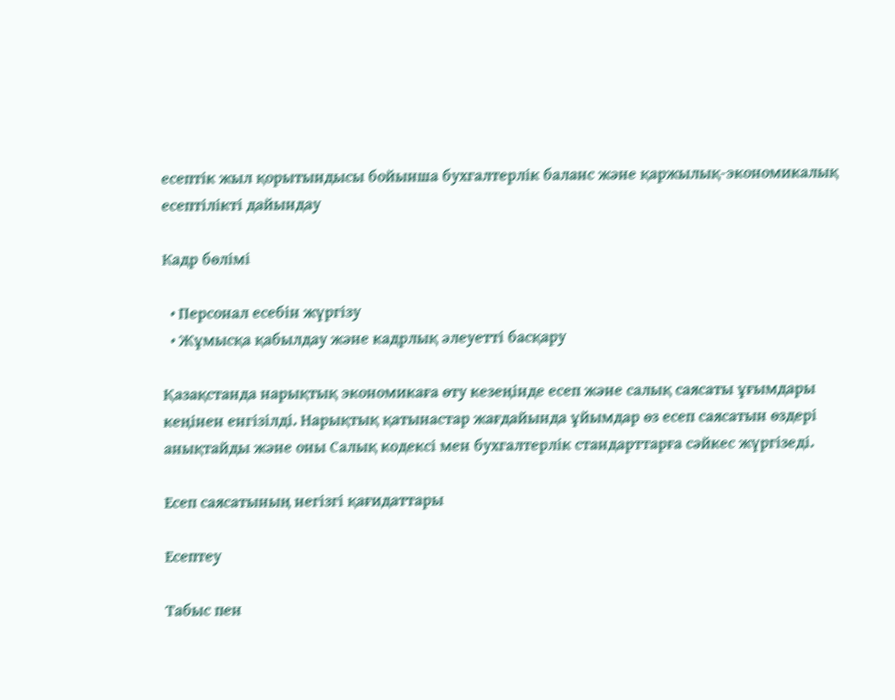есептік жыл қорытындысы бойынша бухгалтерлік баланс және қаржылық-экономикалық есептілікті дайындау

Кадр бөлімі

  • Персонал есебін жүргізу
  • Жұмысқа қабылдау және кадрлық әлеуетті басқару

Қазақстанда нарықтық экономикаға өту кезеңінде есеп және салық саясаты ұғымдары кеңінен енгізілді. Нарықтық қатынастар жағдайында ұйымдар өз есеп саясатын өздері анықтайды және оны Салық кодексі мен бухгалтерлік стандарттарға сәйкес жүргізеді.

Есеп саясатының негізгі қағидаттары

Есептеу

Табыс пен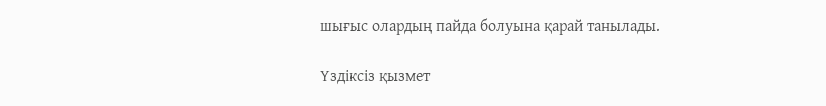шығыс олардың пайда болуына қарай танылады.

Үздіксіз қызмет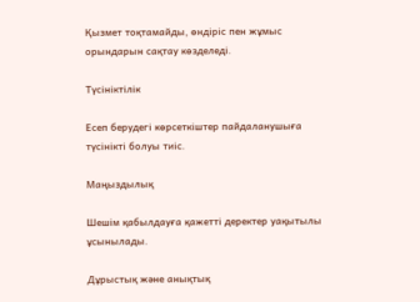Қызмет тоқтамайды, өндіріс пен жұмыс орындарын сақтау көзделеді.

Түсініктілік

Есеп берудегі көрсеткіштер пайдаланушыға түсінікті болуы тиіс.

Маңыздылық

Шешім қабылдауға қажетті деректер уақытылы ұсынылады.

Дұрыстық және анықтық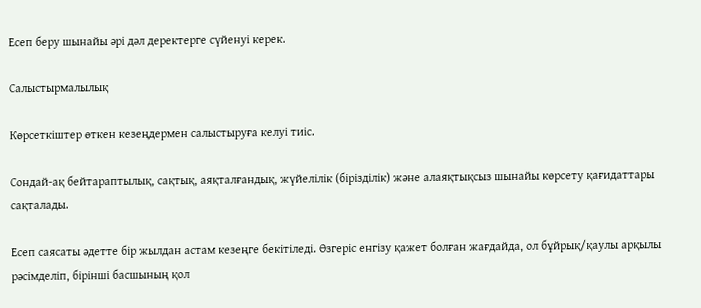Есеп беру шынайы әрі дәл деректерге сүйенуі керек.

Салыстырмалылық

Көрсеткіштер өткен кезеңдермен салыстыруға келуі тиіс.

Сондай-ақ бейтараптылық, сақтық, аяқталғандық, жүйелілік (бірізділік) және алаяқтықсыз шынайы көрсету қағидаттары сақталады.

Есеп саясаты әдетте бір жылдан астам кезеңге бекітіледі. Өзгеріс енгізу қажет болған жағдайда, ол бұйрық/қаулы арқылы рәсімделіп, бірінші басшының қол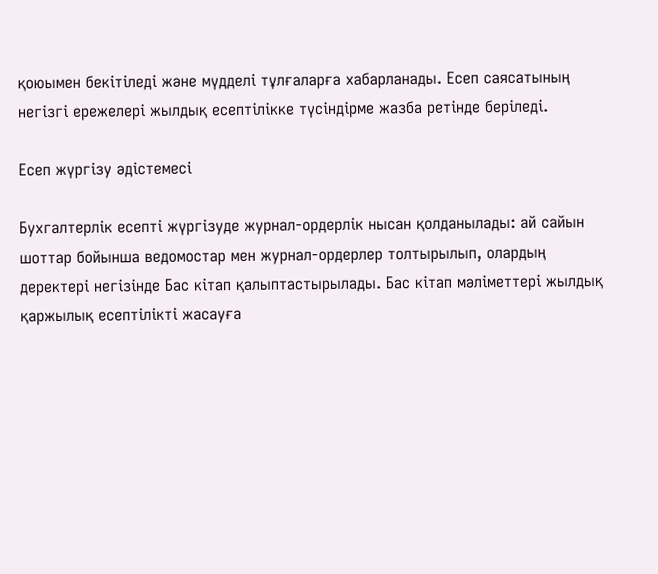қоюымен бекітіледі және мүдделі тұлғаларға хабарланады. Есеп саясатының негізгі ережелері жылдық есептілікке түсіндірме жазба ретінде беріледі.

Есеп жүргізу әдістемесі

Бухгалтерлік есепті жүргізуде журнал-ордерлік нысан қолданылады: ай сайын шоттар бойынша ведомостар мен журнал-ордерлер толтырылып, олардың деректері негізінде Бас кітап қалыптастырылады. Бас кітап мәліметтері жылдық қаржылық есептілікті жасауға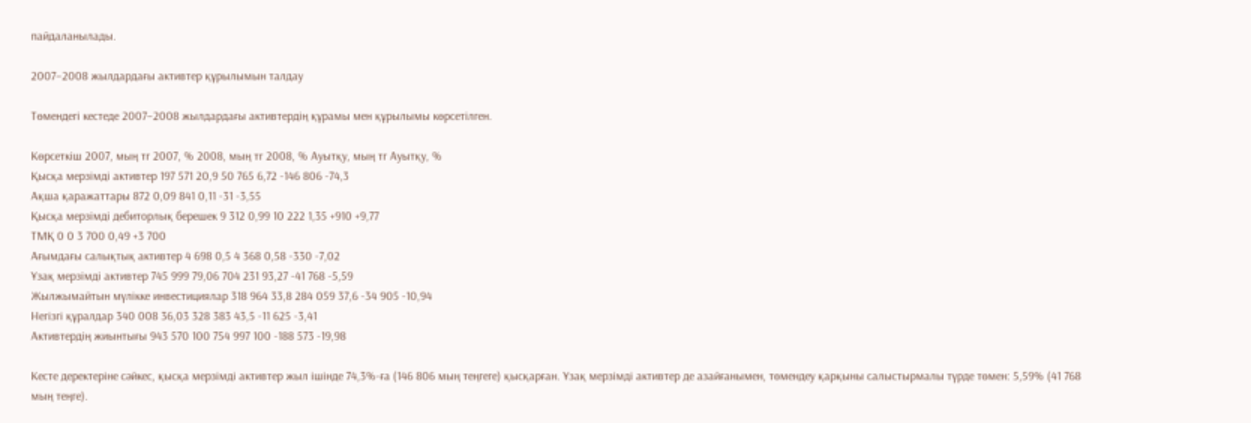пайдаланылады.

2007–2008 жылдардағы активтер құрылымын талдау

Төмендегі кестеде 2007–2008 жылдардағы активтердің құрамы мен құрылымы көрсетілген.

Көрсеткіш 2007, мың тг 2007, % 2008, мың тг 2008, % Ауытқу, мың тг Ауытқу, %
Қысқа мерзімді активтер 197 571 20,9 50 765 6,72 -146 806 -74,3
Ақша қаражаттары 872 0,09 841 0,11 -31 -3,55
Қысқа мерзімді дебиторлық берешек 9 312 0,99 10 222 1,35 +910 +9,77
ТМҚ 0 0 3 700 0,49 +3 700
Ағымдағы салықтық активтер 4 698 0,5 4 368 0,58 -330 -7,02
Ұзақ мерзімді активтер 745 999 79,06 704 231 93,27 -41 768 -5,59
Жылжымайтын мүлікке инвестициялар 318 964 33,8 284 059 37,6 -34 905 -10,94
Негізгі құралдар 340 008 36,03 328 383 43,5 -11 625 -3,41
Активтердің жиынтығы 943 570 100 754 997 100 -188 573 -19,98

Кесте деректеріне сәйкес, қысқа мерзімді активтер жыл ішінде 74,3%-ға (146 806 мың теңгеге) қысқарған. Ұзақ мерзімді активтер де азайғанымен, төмендеу қарқыны салыстырмалы түрде төмен: 5,59% (41 768 мың теңге).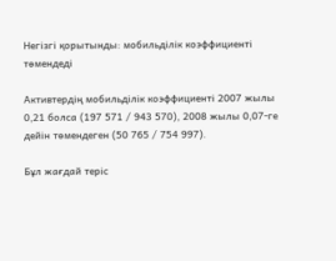Негізгі қорытынды: мобильділік коэффициенті төмендеді

Активтердің мобильділік коэффициенті 2007 жылы 0,21 болса (197 571 / 943 570), 2008 жылы 0,07-ге дейін төмендеген (50 765 / 754 997).

Бұл жағдай теріс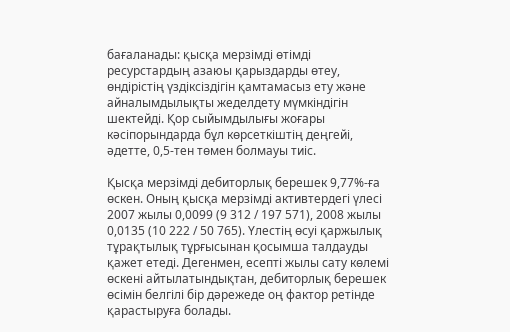бағаланады: қысқа мерзімді өтімді ресурстардың азаюы қарыздарды өтеу, өндірістің үздіксіздігін қамтамасыз ету және айналымдылықты жеделдету мүмкіндігін шектейді. Қор сыйымдылығы жоғары кәсіпорындарда бұл көрсеткіштің деңгейі, әдетте, 0,5-тен төмен болмауы тиіс.

Қысқа мерзімді дебиторлық берешек 9,77%-ға өскен. Оның қысқа мерзімді активтердегі үлесі 2007 жылы 0,0099 (9 312 / 197 571), 2008 жылы 0,0135 (10 222 / 50 765). Үлестің өсуі қаржылық тұрақтылық тұрғысынан қосымша талдауды қажет етеді. Дегенмен, есепті жылы сату көлемі өскені айтылатындықтан, дебиторлық берешек өсімін белгілі бір дәрежеде оң фактор ретінде қарастыруға болады.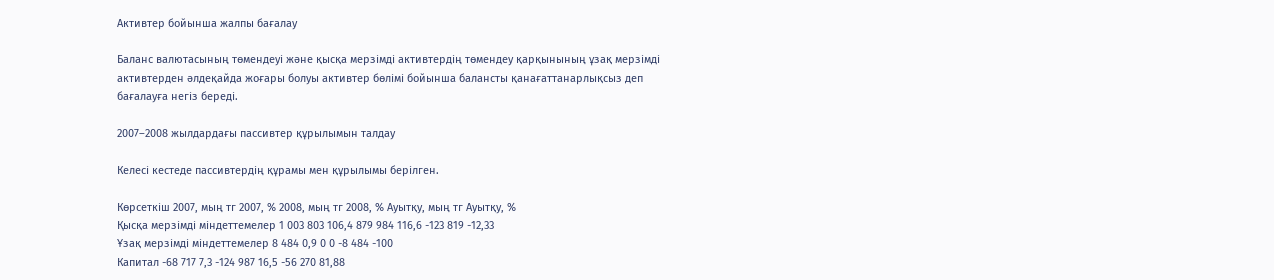Активтер бойынша жалпы бағалау

Баланс валютасының төмендеуі және қысқа мерзімді активтердің төмендеу қарқынының ұзақ мерзімді активтерден әлдеқайда жоғары болуы активтер бөлімі бойынша балансты қанағаттанарлықсыз деп бағалауға негіз береді.

2007–2008 жылдардағы пассивтер құрылымын талдау

Келесі кестеде пассивтердің құрамы мен құрылымы берілген.

Көрсеткіш 2007, мың тг 2007, % 2008, мың тг 2008, % Ауытқу, мың тг Ауытқу, %
Қысқа мерзімді міндеттемелер 1 003 803 106,4 879 984 116,6 -123 819 -12,33
Ұзақ мерзімді міндеттемелер 8 484 0,9 0 0 -8 484 -100
Капитал -68 717 7,3 -124 987 16,5 -56 270 81,88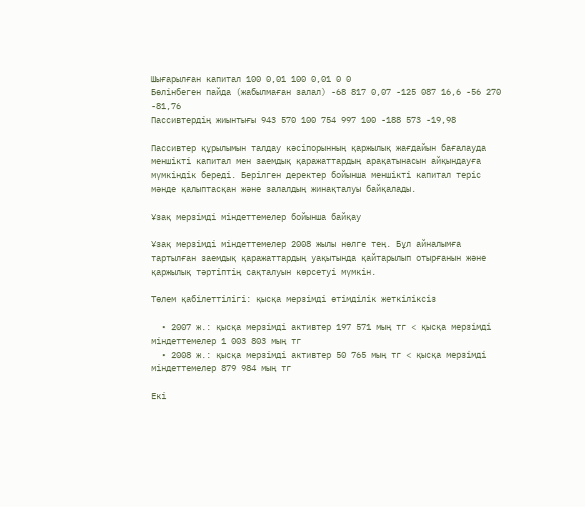Шығарылған капитал 100 0,01 100 0,01 0 0
Бөлінбеген пайда (жабылмаған залал) -68 817 0,07 -125 087 16,6 -56 270 -81,76
Пассивтердің жиынтығы 943 570 100 754 997 100 -188 573 -19,98

Пассивтер құрылымын талдау кәсіпорынның қаржылық жағдайын бағалауда меншікті капитал мен заемдық қаражаттардың арақатынасын айқындауға мүмкіндік береді. Берілген деректер бойынша меншікті капитал теріс мәнде қалыптасқан және залалдың жинақталуы байқалады.

Ұзақ мерзімді міндеттемелер бойынша байқау

Ұзақ мерзімді міндеттемелер 2008 жылы нөлге тең. Бұл айналымға тартылған заемдық қаражаттардың уақытында қайтарылып отырғанын және қаржылық тәртіптің сақталуын көрсетуі мүмкін.

Төлем қабілеттілігі: қысқа мерзімді өтімділік жеткіліксіз

  • 2007 ж.: қысқа мерзімді активтер 197 571 мың тг < қысқа мерзімді міндеттемелер 1 003 803 мың тг
  • 2008 ж.: қысқа мерзімді активтер 50 765 мың тг < қысқа мерзімді міндеттемелер 879 984 мың тг

Екі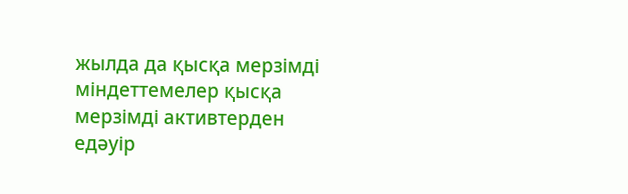жылда да қысқа мерзімді міндеттемелер қысқа мерзімді активтерден едәуір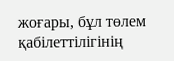жоғары, бұл төлем қабілеттілігінің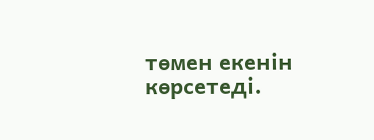төмен екенін көрсетеді.